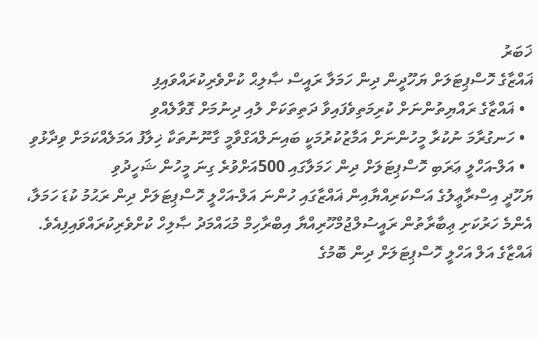ޚަބަރު
ޣައްޒާގެ ހޮސްޕިޓަލަށް ޔަހޫދީން ދިން ހަމަލާ ރައީސް ޞާލިޙް ކުށްވެރިކުރައްވައިފި
  • ޣައްޒާގެ ރައްޔިތުންނަށް ކުރިމަތިވެފައިވާ ދަތިތަކަށް ލުއި ދިނުމަށް ގޮވާލެއްވި
  • ހަނގުރާމަ ނުކުރާ މީހުންނަށް އަމާޒުކުރުމަކީ ބައިނަލްއަގްވާމީ ގާނޫނުތަކާ ޚިލާފު އަމަލެއްކަމަށް ވިދާޅުވި
  • އަލް-އަހްލީ ޢަރަބި ހޮސްޕިޓަލަށް ދިން ހަމަލާގައި 500އަށްވުރެ ގިނަ މީހުން ޝަހީދުވި
ޔަހޫދީ އިސްރާޢީލުގެ އަސްކަރިއްޔާއިން ޣައްޒާގައި ހުންނަ އަލް-އަހްލީ ހޮސްޕިޓަލަށް ދިން ރަޙުމު ކުޑަ ހަމަލާ، އެންމެ ހަރުކަށި ޢިބާރާތުން ރައީސުލްޖުމްހޫރިއްޔާ އިބްރާހިމް މުޙައްމަދު ޞާލިހް ކުށްވެރިކުރައްވައިފިއެވެ.
ޣައްޒާގެ އަލް އަހްލީ ހޮސްޕިޓަލަށް ދިން ބޮމުގެ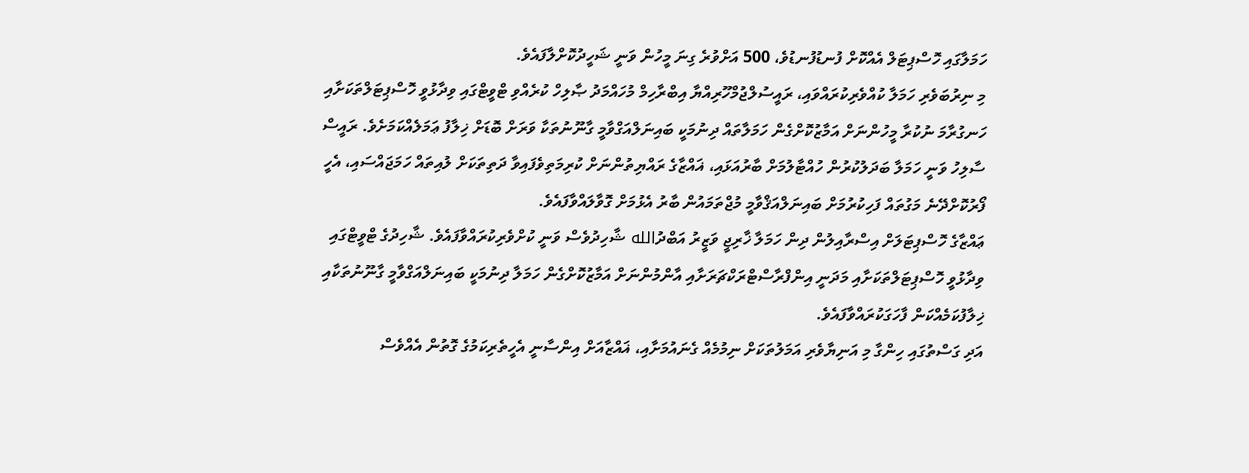ހަމަލާގައި ހޮސްޕިޓަލް އެއްކޮށް ފުނޑުފުނޑުވެ، 500 އަށްވުރެ ގިނަ މީހުން ވަނީ ޝަހީދުކޮށްލާފައެވެ.
މި ނިރުބަވެރި ހަމަލާ ކުއްވެރިކުރައްވައި، ރައީސުލްޖުމްހޫރިއްޔާ އިބްރާހިމް މުހައްމަދު ޞާލިހް ކުރެއްވި ޓްވީޓްގައި ވިދާޅުވީ ހޮސްޕިޓަލްތަކަށާއި ހަނގުރާމަ ނުކުރާ މީހުންނަށް އަމާޒުކޮށްގެން ހަމަލާތައް ދިނުމަކީ ބައިނަލްއަގްވާމީ ގާނޫނުތަކާ ވަރަށް ބޮޑަށް ޚިލާފު ޢަމަލެއްކަމަށެވެ. ރައީސް ސާލިހު ވަނީ ހަމަލާ ބަދަލުކުރުން ހުއްޓާލުމަށް ބާރުއަޅައި، ޣައްޒާގެ ރައްޔިތުންނަށް ކުރިމަތިވެފައިވާ ދަތިތަކަށް ލުއިތައް ހަމަޖައްސައި، އެހީ ފޯރުކޮށްދޭނެ މަގުތައް ފަހިކުރުމަށް ބައިނަލްއަޤްވާމީ މުޖްތަމައުން ބާރު އެޅުމަށް ގޮވާލައްވާފައެވެ.
ޢައްޒާގެ ހޮސްޕިޓަލަށް އިސްރާއިލުން ދިން ހަމަލާ ޚާރިޖީ ވަޒީރު އަބްދުالله ޝާހިދުވެސް ވަނީ ކުށްވެރިކުރައްވާފައެވެ. ޝާހިދުގެ ޓްވީޓްގައި ވިދާޅުވީ ހޮސްޕިޓަލްތަކަށާއި މަދަނީ އިންފްރާސްޓްރަކްޗަރަށާއި އާންމުންނަށް އަމާޒުކޮށްގެން ހަމަލާ ދިނުމަކީ ބައިނަލްއަގްވާމީ ގާނޫނުތަކާއި ޚިލާފުކަމެއްކަން ފާހަގަކުރައްވާފައެވެ.
އަދި ގަސްތުގައި ހިންގާ މި އަނިޔާވެރި އަމަލުތަކަށް ނިމުމެއް ގެނައުމަށާއި، ޣައްޒާއަށް އިންސާނީ އެހީތެރިކަމުގެ ގޮތުން އެއްވެސް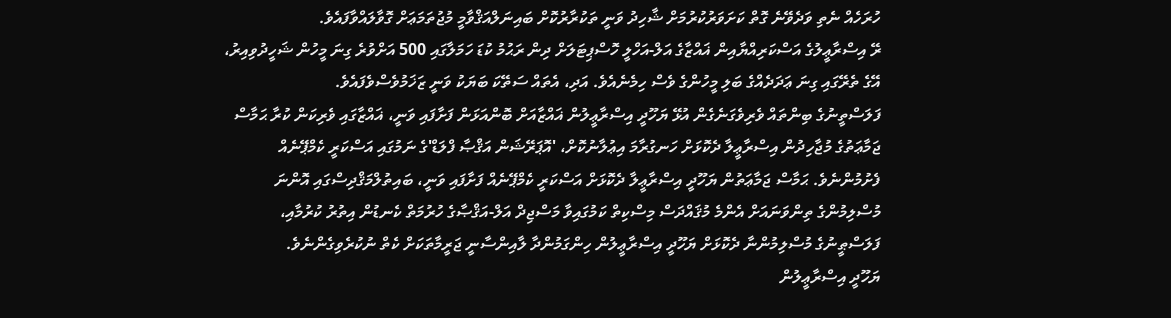ހުރަހެއް ނެތި ވަދެވޭނެ ގޮތް ކަށަވަރުކުރުމަށް ޝާހިދު ވަނީ ތަކުރާރުކޮށް ބައިނަލްއަޤްވާމީ މުޖުތަމަޢަށް ގޮވާލައްވާފައެވެ.
ރޭ އިސްރާޢީލުގެ އަސްކަރިއްޔާއިން ޣައްޒާގެ އަލް-އަހްލީ ހޮސްޕިޓަލަށް ދިން ރަޙުމު ކުޑަ ހަމަލާގައި 500 އަށްވުރެ ގިނަ މީހުން ޝަހީދުވިއިރު، އޭގެ ތެރޭގައި ގިނަ ޢަދަދެއްގެ ބަލި މީހުންގެ ވެސް ހިމެނެއެވެ. އަދި، އެތައް ސަތޭކަ ބަޔަކު ވަނީ ޒަޚަމުވެސްވެފައެވެ.
ފަލަސްތީނުގެ ބިންތައް ވެރިވެގަނެގެން އުޅޭ ޔަހޫދީ އިސްރާޢީލުން ޣައްޒާއަށް ބޮންއަޅަން ފަށާފައި ވަނީ، ޣައްޒާގައި ވެރިކަން ކުރާ ޙަމާސް ޖަމާޢަތުގެ މުޖާހިދުން އިސްރާޢީލާ ދެކޮޅަށް ހަނގުރާމަ އިޢުލާނުކޮށް، 'އޮޕަރޭޝަން އަޤްޞާ ފްލަޑް'ގެ ނަމުގައި އަސްކަރީ ކެމްޕޭނެއް ފެށުމުންނެވެ. ޙަމާސް ޖަމާޢަތުން ޔަހޫދީ އިސްރާޢީލާ ދެކޮޅަށް އަސްކަރީ ކެމްޕޭނެއް ފަށާފައި ވަނީ، ބައިތުލްމަޤްދިސްގައި އޮންނަ މުސްލިމުންގެ ތިންވަނައަށް އެންމެ މުޤައްދަސް މިސްކިތް ކަމުގައިވާ މަސްޖިދް އަލް-އަޤްޞާގެ ހުރުމަތް ކެނޑުން އިތުރު ކުރުމާއި، ފަލަސްޠީނުގެ މުސްލިމުންނާ ދެކޮޅަށް ޔަހޫދީ އިސްރާޢީލުން ހިންގަމުންދާ ލާއިންސާނީ ޖަރީމާތަކަށް ކެތް ނުކުރެވިގެންނެވެ.
ޔަހޫދީ އިސްރާޢީލުން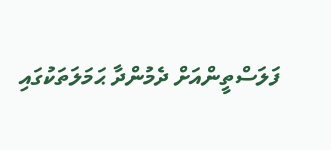ފަލަސްތީންއަށް ދެމުންދާ ޙަމަލަތަކުގައި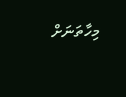މިހާތަނަށް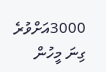3000އަށްވުރެ ގިނަ މީހުން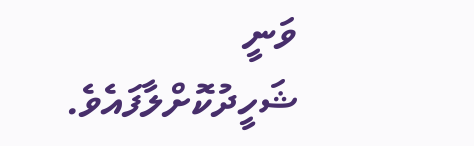ވަނީ ޝަހީދުކޮށްލާފައެވެ.